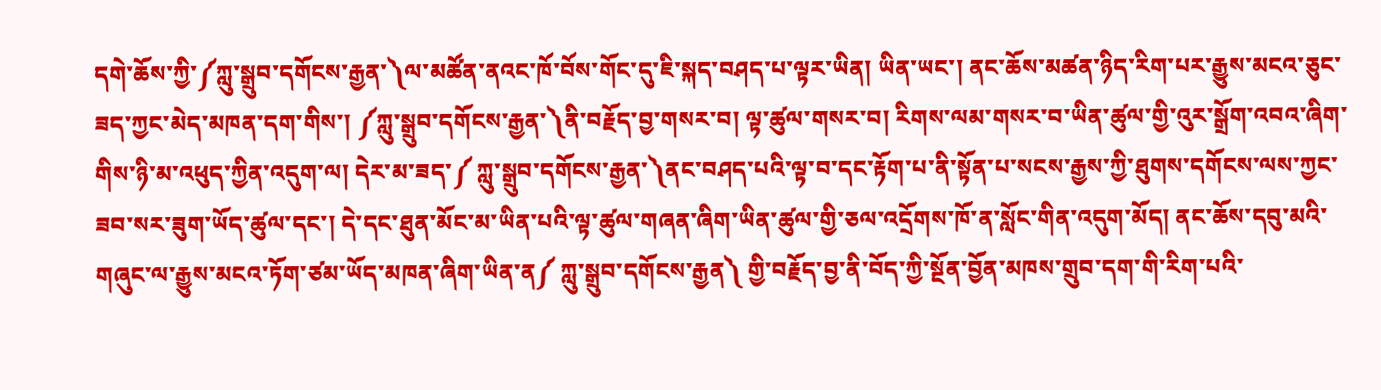དགེ་ཆོས་ཀྱི་༼ཀླུ་སྒྲུབ་དགོངས་རྒྱན་༽ལ་མཚོན་ནའང་ཁོ་བོས་གོང་དུ་ཇི་སྐད་བཤད་པ་ལྟར་ཡིན། ཡིན་ཡང་། ནང་ཆོས་མཚན་ཉིད་རིག་པར་རྒྱུས་མངའ་ཅུང་ཟད་ཀྱང་མེད་མཁན་དག་གིས་། ༼ཀླུ་སྒྲུབ་དགོངས་རྒྱན་༽ནི་བརྗོད་བྱ་གསར་བ། ལྟ་ཚུལ་གསར་བ། རིགས་ལམ་གསར་བ་ཡིན་ཚུལ་གྱི་འུར་སྒྲོག་འབའ་ཞིག་གིས་ཉི་མ་འཕུད་ཀྱིན་འདུག་ལ། དེར་མ་ཟད་༼ ཀླུ་སྒྲུབ་དགོངས་རྒྱན་༽ནང་བཤད་པའི་ལྟ་བ་དང་རྟོག་པ་ནི་སྟོན་པ་སངས་རྒྱས་ཀྱི་ཐུགས་དགོངས་ལས་ཀྱང་ཟབ་སར་ཟུག་ཡོད་ཚུལ་དང་། དེ་དང་ཐུན་མོང་མ་ཡིན་པའི་ལྟ་ཚུལ་གཞན་ཞིག་ཡིན་ཚུལ་གྱི་ཅལ་འདྲོགས་ཁོ་ན་སློང་གིན་འདུག་མོད། ནང་ཆོས་དབུ་མའི་གཞུང་ལ་རྒྱུས་མངའ་ཏོག་ཙམ་ཡོད་མཁན་ཞིག་ཡིན་ན༼ ཀླུ་སྒྲུབ་དགོངས་རྒྱན༽ གྱི་བརྗོད་བྱ་ནི་བོད་ཀྱི་སྔོན་བྱོན་མཁས་གྲུབ་དག་གི་རིག་པའི་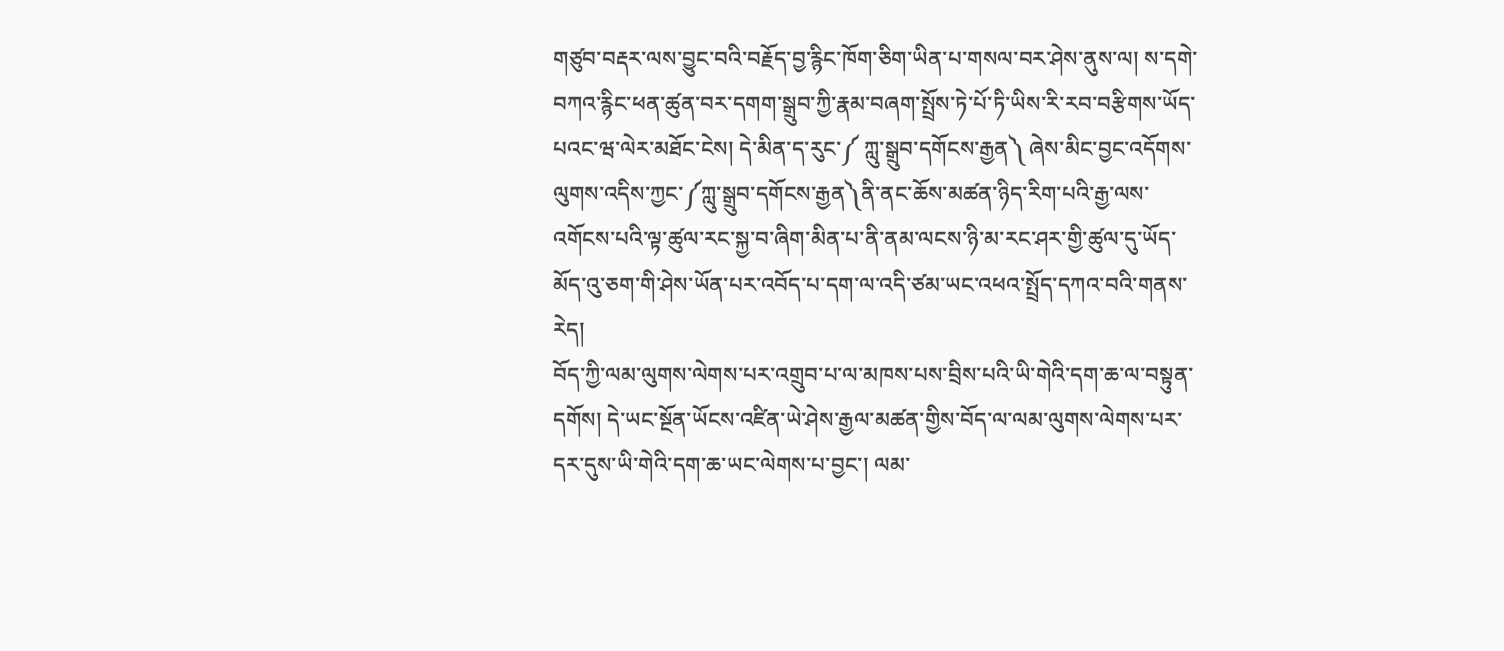གཙུབ་བརྡར་ལས་བྱུང་བའི་བརྗོད་བྱ་རྙིང་ཁོག་ཅིག་ཡིན་པ་གསལ་བར་ཤེས་ནུས་ལ། ས་དགེ་བཀའ་རྙིང་ཕན་ཚུན་བར་དགག་སྒྲུབ་ཀྱི་རྣམ་བཞག་སྤྲོས་ཏེ་པོ་ཏི་ཡིས་རི་རབ་བརྩིགས་ཡོད་པའང་ཝ་ལེར་མཐོང་ངེས། དེ་མིན་ད་རུང་༼ ཀླུ་སྒྲུབ་དགོངས་རྒྱན༽ ཞེས་མིང་བྱང་འདོགས་ལུགས་འདིས་ཀྱང་༼ཀླུ་སྒྲུབ་དགོངས་རྒྱན༽ནི་ནང་ཆོས་མཚན་ཉིད་རིག་པའི་རྒྱ་ལས་འགོངས་པའི་ལྟ་ཚུལ་རང་སྐྱ་བ་ཞིག་མིན་པ་ནི་ནམ་ལངས་ཉི་མ་རང་ཤར་གྱི་ཚུལ་དུ་ཡོད་མོད་འུ་ཅག་གི་ཤེས་ཡོན་པར་འབོད་པ་དག་ལ་འདི་ཙམ་ཡང་འཕའ་སྤྲོད་དཀའ་བའི་གནས་རེད།
བོད་ཀྱི་ལམ་ལུགས་ལེགས་པར་འགྲུབ་པ་ལ་མཁས་པས་བྲིས་པའི་ཡི་གེའི་དག་ཆ་ལ་བསྟུན་དགོས། དེ་ཡང་སྔོན་ཡོངས་འཛིན་ཡེ་ཤེས་རྒྱལ་མཚན་གྱིས་བོད་ལ་ལམ་ལུགས་ལེགས་པར་དར་དུས་ཡི་གེའི་དག་ཆ་ཡང་ལེགས་པ་བྱང་། ལམ་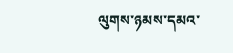ལུགས་ཉམས་དམའ་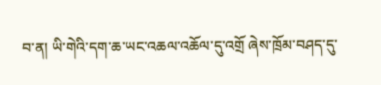བ་ན། ཡི་གེའི་དག་ཆ་ཡང་འཆལ་འཆོལ་དུ་འགྲོ ཞེས་ཁྲོམ་བཤད་དུ་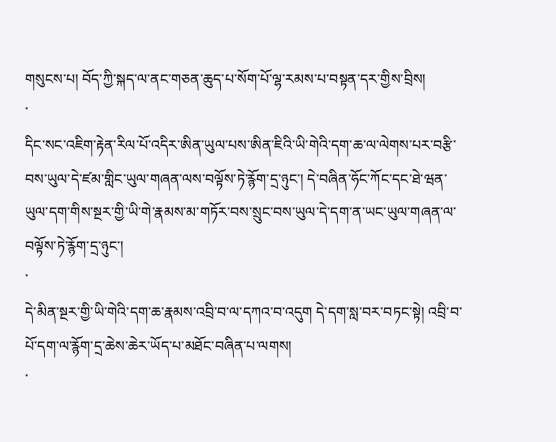གསུངས་པ། བོད་ཀྱི་སྐད་ལ་ནང་གཅན་ཆུད་པ་སོག་པོ་ལྷ་རམས་པ་བསྟན་དར་གྱིས་བྲིས།
་
དིང་སང་འཇིག་རྟེན་རིལ་པོ་འདིར་ཨིན་ཡུལ་པས་ཨིན་ཇིའི་ཡི་གེའི་དག་ཆ་ལ་ལེགས་པར་བརྩི་བས་ཡུལ་དེ་ཛམ་གླིང་ཡུལ་གཞན་ལས་བལྟོས་ཏེ་རྙོག་དྲ་ཉུང་། དེ་བཞིན་ཧོང་ཀོང་དང་ཐེ་ཝན་ཡུལ་དག་གིས་སྔར་གྱི་ཡི་གེ་རྣམས་མ་གཏོར་བས་སྲུང་བས་ཡུལ་དེ་དག་ན་ཡང་ཡུལ་གཞན་ལ་བལྟོས་ཏེ་རྙོག་དྲ་ཉུང་།
་
དེ་མིན་སྔར་གྱི་ཡི་གེའི་དག་ཆ་རྣམས་འབྲི་བ་ལ་དཀའ་བ་འདུག དེ་དག་སླ་བར་བཏང་སྟེ། འབྲི་བ་པོ་དག་ལ་རྙོག་དྲ་ཆེས་ཆེར་ཡོད་པ་མཐོང་བཞིན་པ་ལགས།
་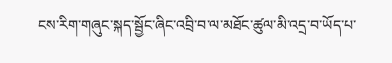ངས་རིག་གཞུང་སྐད་སྦྱོང་ཞིང་འབྲི་བ་ལ་མཐོང་ཚུལ་མི་འདྲ་བ་ཡོད་པ་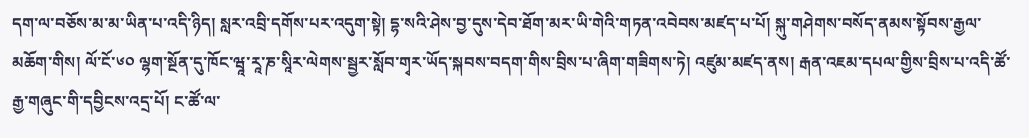དག་ལ་བཅོས་མ་མ་ཡིན་པ་འདི་ཉིད། སླར་འབྲི་དགོས་པར་འདུག་སྟེ། དྷ་སའི་ཤེས་བྱ་དུས་དེབ་ཐོག་མར་ཡི་གེའི་གཏན་འབེབས་མཛད་པ་པོ། སྐུ་གཤེགས་བསོད་ནམས་སྟོབས་རྒྱལ་མཆོག་གིས། ལོ་ངོ་༦༠ ལྷག་སྔོན་དུ་ཁོང་ཝཱ་རཱ་ཎ་སཱིར་ལེགས་སྦྱར་སློབ་གྭར་ཡོད་སྐབས་བདག་གིས་བྲིས་པ་ཞིག་གཟིགས་ཏེ། འཛུམ་མཛད་ནས། རྒན་འཇམ་དཔལ་གྱིས་བྲིས་པ་འདི་ཚོ་རྒྱ་གཞུང་གི་དབྱིངས་འདྲ་པོ། ང་ཚོ་ལ་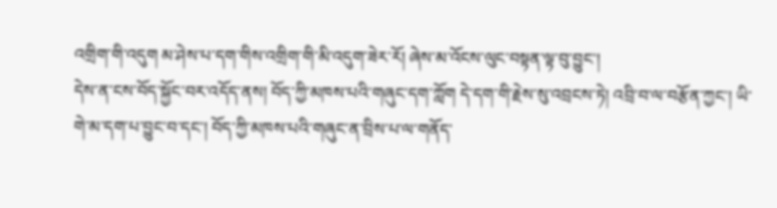འགྲིག་གི་འདུག མ་ཤེས་པ་དག་གིས་འགྲིག་གི་མི་འདུག་ཟེར་རོ། ཞེས་མ་འོངས་ལུང་བསྟན་ལྟ་བུ་བྱུང་།
དེས་ན་ངས་བོད་སྐྱོང་བར་འདོད་ནས། བོད་ཀྱི་མཁས་པའི་གཞུང་དག་ཀློག དེ་དག་གི་རྗེས་སུ་འབྲངས་ཏེ། འབྲི་བ་ལ་བརྩོན་ཀྱང་། ཡི་གེ་མ་དག་པ་བྱུང་བ་དང་། བོད་ཀྱི་མཁས་པའི་གཞུང་ན་བྲིས་པ་ལ་གནོད་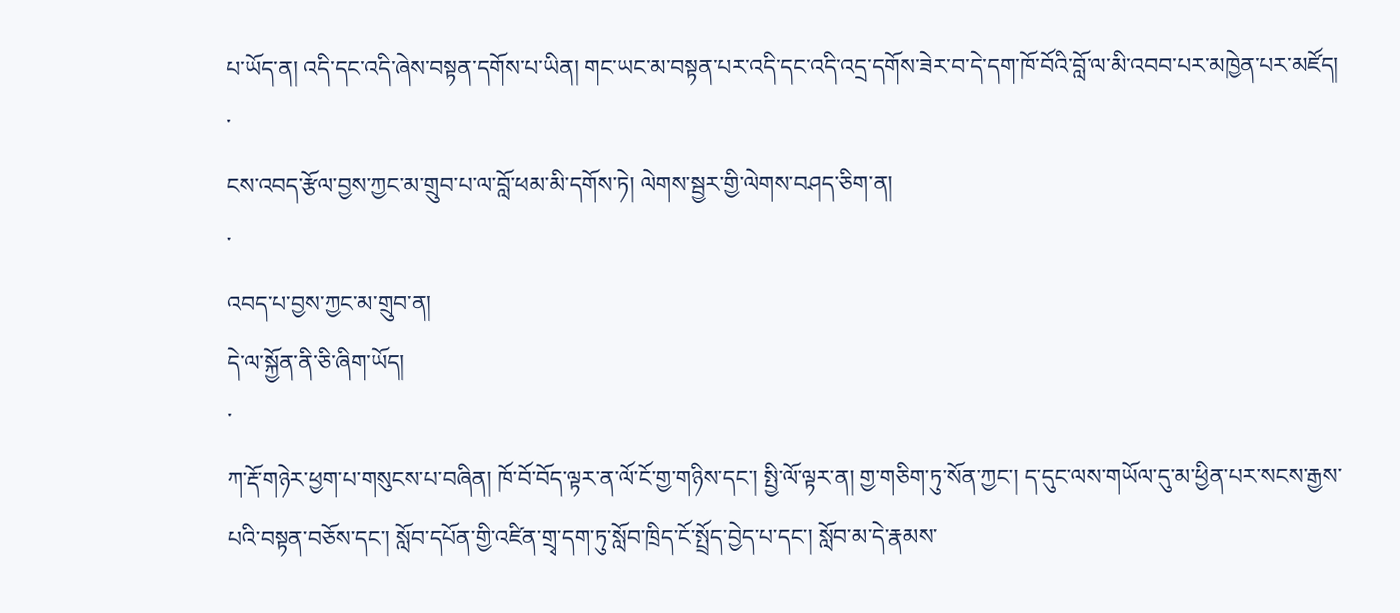པ་ཡོད་ན། འདི་དང་འདི་ཞེས་བསྟན་དགོས་པ་ཡིན། གང་ཡང་མ་བསྟན་པར་འདི་དང་འདི་འདྲ་དགོས་ཟེར་བ་དེ་དག་ཁོ་བོའི་བློ་ལ་མི་འབབ་པར་མཁྱེན་པར་མཛོད།
་
ངས་འབད་རྩོལ་བྱས་ཀྱང་མ་གྲུབ་པ་ལ་བློ་ཕམ་མི་དགོས་ཏེ། ལེགས་སྦྱར་གྱི་ལེགས་བཤད་ཅིག་ན།
་
འབད་པ་བྱས་ཀྱང་མ་གྲུབ་ན།
དེ་ལ་སྐྱོན་ནི་ཅི་ཞིག་ཡོད།
་
ཀ་རྡོ་གཉེར་ཕྱག་པ་གསུངས་པ་བཞིན། ཁོ་བོ་བོད་ལྟར་ན་ལོ་ངོ་གྱ་གཉིས་དང་། སྤྱི་ལོ་ལྟར་ན། གྱ་གཅིག་ཏུ་སོན་ཀྱང་། ད་དུང་ལས་གཡོལ་དུ་མ་ཕྱིན་པར་སངས་རྒྱས་པའི་བསྟན་བཅོས་དང་། སློབ་དཔོན་གྱི་འཛིན་གྲྭ་དག་ཏུ་སློབ་ཁྲིད་ངོ་སྤྲོད་བྱེད་པ་དང་། སློབ་མ་དེ་རྣམས་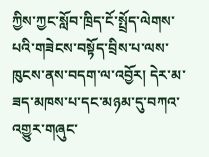ཀྱིས་ཀྱང་སློབ་ཁྲིད་ངོ་སྤྲོད་ལེགས་པའི་གཟེངས་བསྟོད་བྲིས་པ་ལས་ཁུངས་ནས་བདག་ལ་འབྱོར། དེར་མ་ཟད་མཁས་པ་དང་མཉམ་དུ་བཀའ་འགྱུར་གཞུང་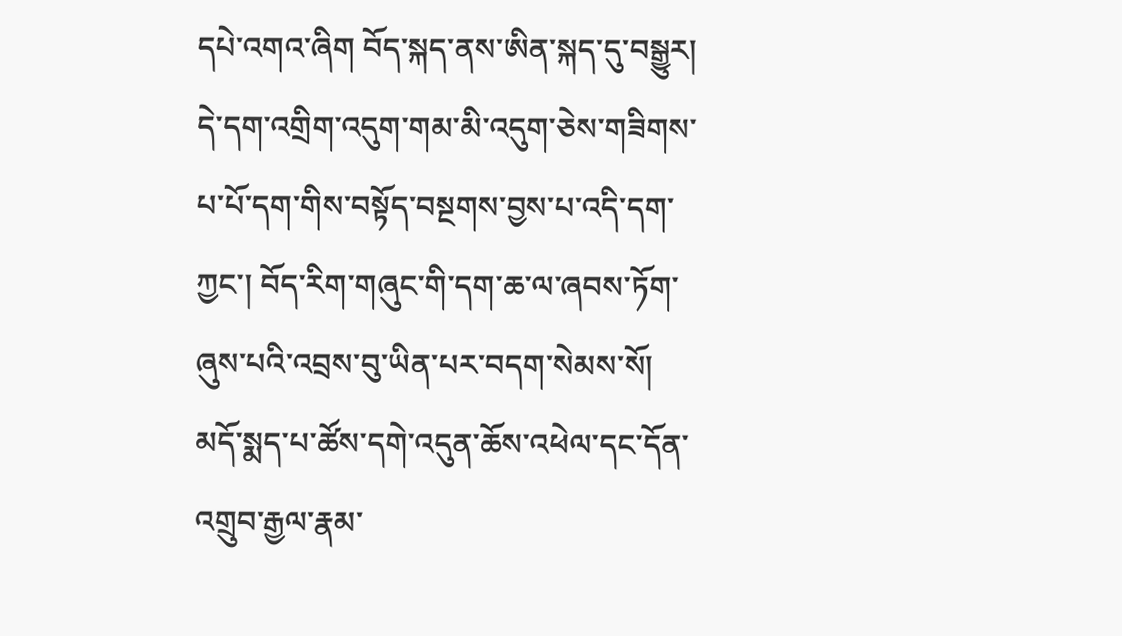དཔེ་འགའ་ཞིག བོད་སྐད་ནས་ཨིན་སྐད་དུ་བསྒྱུར། དེ་དག་འགྲིག་འདུག་གམ་མི་འདུག་ཅེས་གཟིགས་པ་པོ་དག་གིས་བསྟོད་བསྔགས་བྱས་པ་འདི་དག་ཀྱང་། བོད་རིག་གཞུང་གི་དག་ཆ་ལ་ཞབས་ཏོག་ཞུས་པའི་འབྲས་བུ་ཡིན་པར་བདག་སེམས་སོ།
མདོ་སྨད་པ་ཚོས་དགེ་འདུན་ཆོས་འཕེལ་དང་དོན་འགྲུབ་རྒྱལ་རྣམ་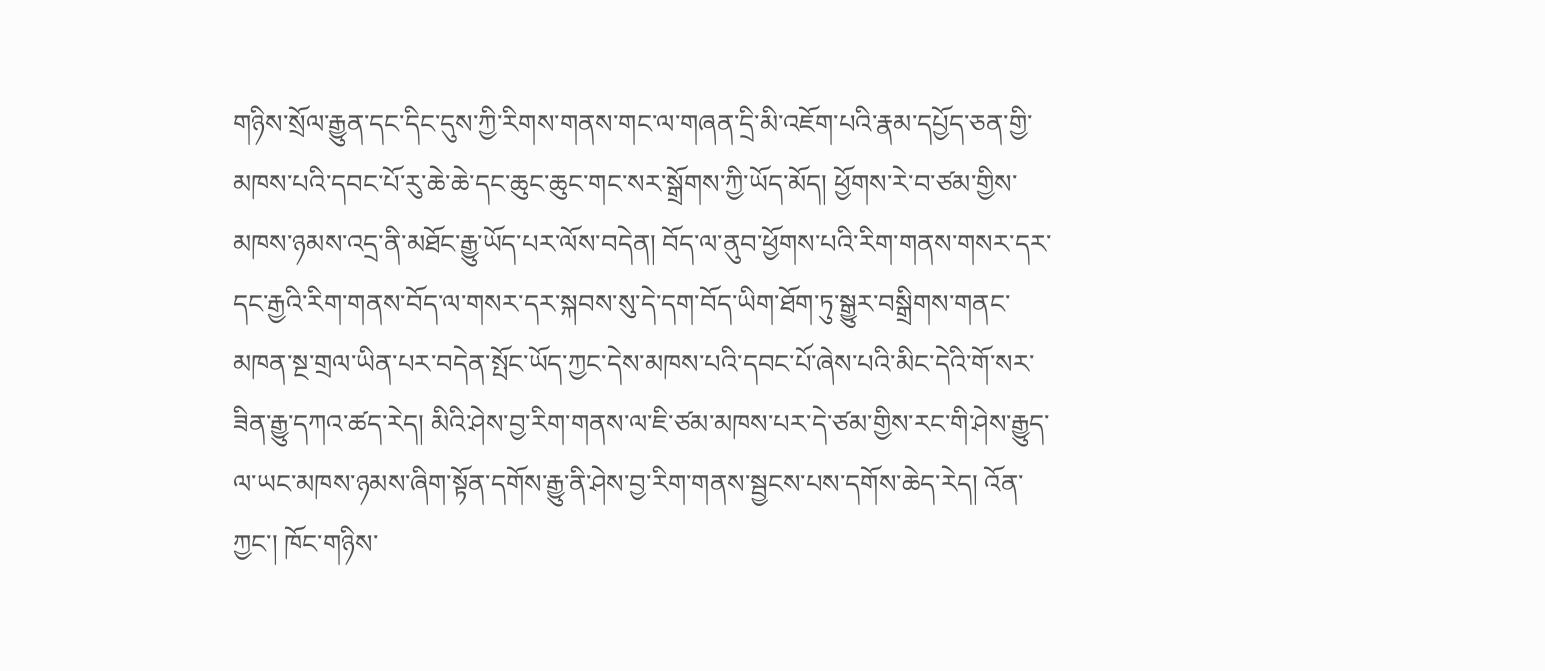གཉིས་སྲོལ་རྒྱུན་དང་དིང་དུས་ཀྱི་རིགས་གནས་གང་ལ་གཞན་དྲི་མི་འཇོག་པའི་རྣམ་དཔྱོད་ཅན་གྱི་མཁས་པའི་དབང་པོ་རུ་ཆེ་ཆེ་དང་ཆུང་ཆུང་གང་སར་སྒྲོགས་ཀྱི་ཡོད་མོད། ཕྱོགས་རེ་བ་ཙམ་གྱིས་མཁས་ཉམས་འདྲ་ནི་མཐོང་རྒྱུ་ཡོད་པར་ལོས་བདེན། བོད་ལ་ནུབ་ཕྱོགས་པའི་རིག་གནས་གསར་དར་དང་རྒྱའི་རིག་གནས་བོད་ལ་གསར་དར་སྐབས་སུ་དེ་དག་བོད་ཡིག་ཐོག་ཏུ་སྒྱུར་བསྒྲིགས་གནང་མཁན་སྔ་གྲལ་ཡིན་པར་བདེན་སྤོང་ཡོད་ཀྱང་དེས་མཁས་པའི་དབང་པོ་ཞེས་པའི་མིང་དེའི་གོ་སར་ཟིན་རྒྱུ་དཀའ་ཚད་རེད། མིའི་ཤེས་བྱ་རིག་གནས་ལ་ཇི་ཙམ་མཁས་པར་དེ་ཙམ་གྱིས་རང་གི་ཤེས་རྒྱུད་ལ་ཡང་མཁས་ཉམས་ཞིག་སྟོན་དགོས་རྒྱུ་ནི་ཤེས་བྱ་རིག་གནས་སྦྱངས་པས་དགོས་ཆེད་རེད། འོན་ཀྱང་། ཁོང་གཉིས་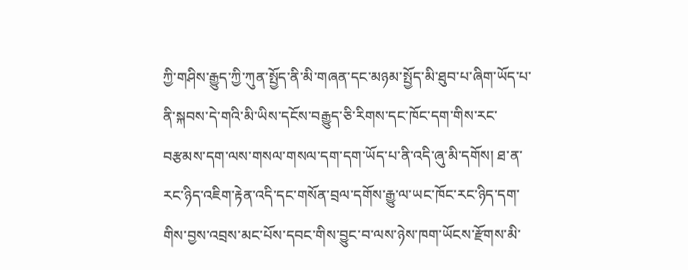ཀྱི་གཤིས་རྒྱུད་ཀྱི་ཀུན་སྤྱོད་ནི་མི་གཞན་དང་མཉམ་སྤྱོད་མི་ཐུབ་པ་ཞིག་ཡོད་པ་ནི་སྐབས་དེ་གའི་མི་ཡིས་དངོས་བརྒྱུད་ཅི་རིགས་དང་ཁོང་དག་གིས་རང་བརྩམས་དག་ལས་གསལ་གསལ་དག་དག་ཡོད་པ་ནི་འདི་ཞུ་མི་དགོས། ཐ་ན་རང་ཉིད་འཇིག་རྟེན་འདི་དང་གསོན་བྲལ་དགོས་རྒྱུ་ལ་ཡང་ཁོང་རང་ཉིད་དག་གིས་བྱས་འབྲས་མང་པོས་དབང་གིས་བྱུང་བ་ལས་ཉེས་ཁག་ཡོངས་རྫོགས་མི་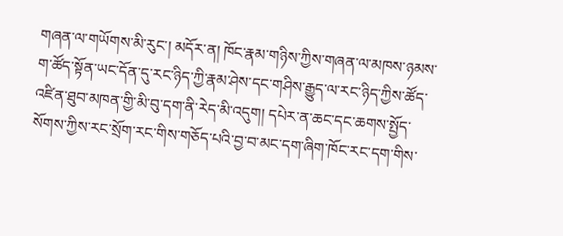གཞན་ལ་གཡོགས་མི་རུང་། མདོར་ན། ཁོང་རྣམ་གཉིས་ཀྱིས་གཞན་ལ་མཁས་ཉམས་ག་ཚོད་སྟོན་ཡང་དོན་དུ་རང་ཉིད་ཀྱི་རྣམ་ཤེས་དང་གཤིས་རྒྱུད་ལ་རང་ཉིད་ཀྱིས་ཚོད་འཛིན་ཐུབ་མཁན་གྱི་མི་བུ་དག་ནི་རེད་མི་འདུག། དཔེར་ན་ཆང་དང་ཆགས་སྤྱོད་སོགས་ཀྱིས་རང་སྲོག་རང་གིས་གཅོད་པའི་བྱ་བ་མང་དག་ཞིག་ཁོང་རང་དག་གིས་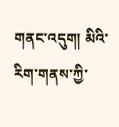གནང་འདུག། མིའི་རིག་གནས་ཀྱི་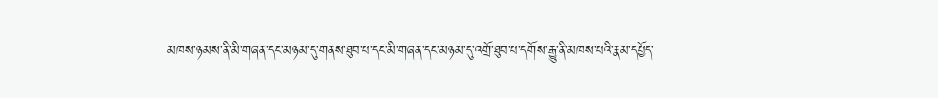མཁས་ཉམས་ནི་མི་གཞན་དང་མཉམ་དུ་གནས་ཐུབ་པ་དང་མི་གཞན་དང་མཉམ་དུ་འགྲོ་ཐུབ་པ་དགོས་རྒྱུ་ནི་མཁས་པའི་རྣམ་དཔྱོད་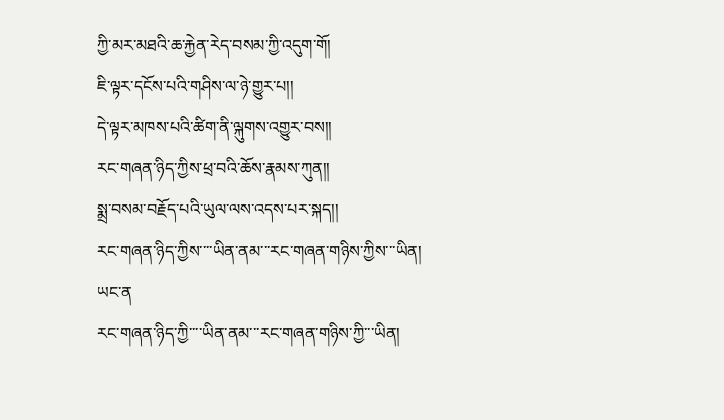ཀྱི་མར་མཐའི་ཆ་རྐྱེན་རེད་བསམ་ཀྱི་འདུག་གོ།
ཇི་ལྟར་དངོས་པའི་གཤིས་ལ་ཉེ་གྱུར་པ།།
དེ་ལྟར་མཁས་པའི་ཚིག་ནི་ལྐུགས་འགྱུར་བས།།
རང་གཞན་ཉིད་ཀྱིས་ཕྲ་བའི་ཆོས་རྣམས་ཀུན།།
སྨྲ་བསམ་བརྗོད་པའི་ཡུལ་ལས་འདས་པར་སྐད།།
རང་གཞན་ཉིད་ཀྱིས་་་་ཡིན་ནམ་་་རང་གཞན་གཉིས་ཀྱིས་་་ཡིན།
ཡང་ན
རང་གཞན་ཉིད་ཀྱི་་་་ཡིན་ནམ་་་རང་གཞན་གཉིས་ཀྱི་་་ཡིན།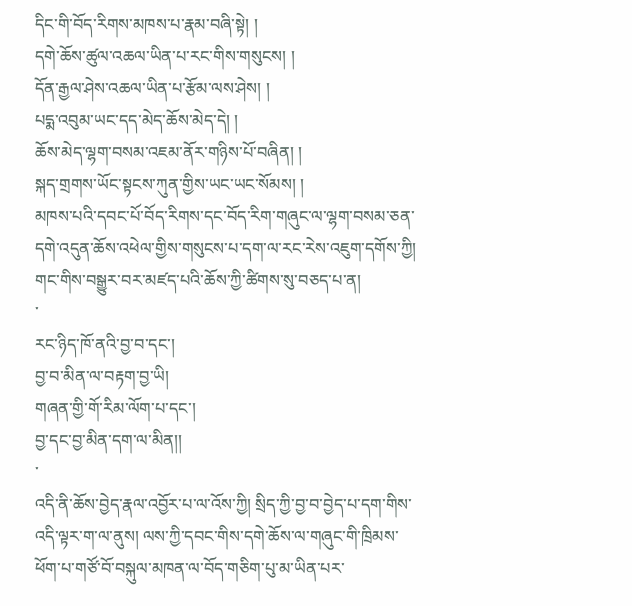དིང་གི་བོད་རིགས་མཁས་པ་རྣམ་བཞི་སྟེ། །
དགེ་ཆོས་ཚུལ་འཆལ་ཡིན་པ་རང་གིས་གསུངས། །
དོན་རྒྱལ་ཤེས་འཆལ་ཡིན་པ་རྩོམ་ལས་ཤེས། །
པདྨ་འབུམ་ཡང་དད་མེད་ཆོས་མེད་དེ། །
ཆོས་མེད་ལྷག་བསམ་འཇམ་ནོར་གཉིས་པོ་བཞིན། །
སྐད་གྲགས་ཡོང་སྟངས་ཀུན་གྱིས་ཡང་ཡང་སོམས། །
མཁས་པའི་དབང་པོ་བོད་རིགས་དང་བོད་རིག་གཞུང་ལ་ལྷག་བསམ་ཅན་དགེ་འདུན་ཆོས་འཕེལ་གྱིས་གསུངས་པ་དག་ལ་རང་རེས་འཇུག་དགོས་ཀྱི། གང་གིས་བསྒྱུར་བར་མཛད་པའི་ཆོས་ཀྱི་ཚིགས་སུ་བཅད་པ་ན།
་
རང་ཉིད་ཁོ་ནའི་བྱ་བ་དང་།
བྱ་བ་མིན་ལ་བརྟག་བྱ་ཡི།
གཞན་གྱི་གོ་རིམ་ལོག་པ་དང་།
བྱ་དང་བྱ་མིན་དག་ལ་མིན།།
་
འདི་ནི་ཆོས་བྱེད་རྣལ་འབྱོར་པ་ལ་འོས་ཀྱི། སྲིད་ཀྱི་བྱ་བ་བྱེད་པ་དག་གིས་འདི་ལྟར་ག་ལ་ནུས། ལས་ཀྱི་དབང་གིས་དགེ་ཆོས་ལ་གཞུང་གི་ཁྲིམས་ཕོག་པ་གཙོ་བོ་བསྐུལ་མཁན་ལ་བོད་གཅིག་པུ་མ་ཡིན་པར་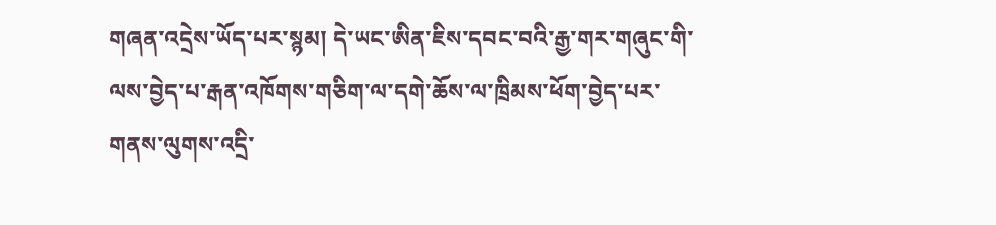གཞན་འདྲེས་ཡོད་པར་སྙམ། དེ་ཡང་ཨིན་ཇིས་དབང་བའི་རྒྱ་གར་གཞུང་གི་ལས་བྱེད་པ་རྒན་འཁོགས་གཅིག་ལ་དགེ་ཆོས་ལ་ཁྲིམས་ཕོག་བྱེད་པར་གནས་ལུགས་འདྲི་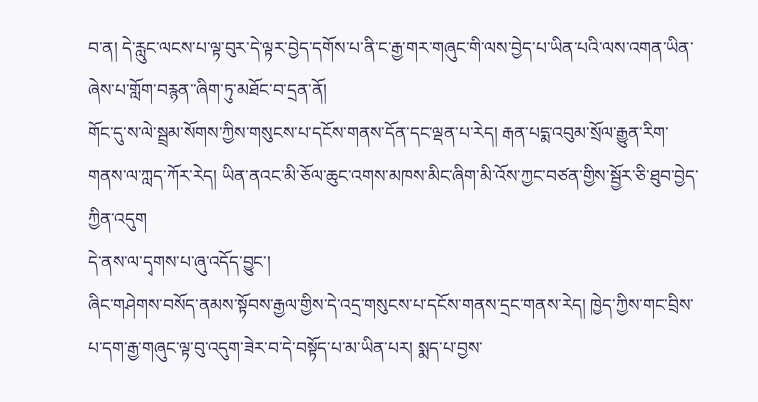བ་ན། དེ་རླུང་ལངས་པ་ལྟ་བུར་དེ་ལྟར་བྱེད་དགོས་པ་ནི་ང་རྒྱ་གར་གཞུང་གི་ལས་བྱེད་པ་ཡིན་པའི་ལས་འགན་ཡིན་ཞེས་པ་གློག་བརྙན་་ཞིག་ཏུ་མཐོང་བ་དྲན་ནོ།
གོང་དུ་ས་ལེ་སྦྲམ་སོགས་ཀྱིས་གསུངས་པ་དངོས་གནས་དོན་དང་ལྡན་པ་རེད། རྒན་པདྨ་འབུམ་སྲོལ་རྒྱུན་རིག་གནས་ལ་ཀླད་ཀོར་རེད། ཡིན་ནའང་མི་ཅོལ་ཆུང་འགས་མཁས་མིང་ཞིག་མི་འོས་ཀྱང་བཙན་གྱིས་སྦྱོར་ཅི་ཐུབ་བྱེད་ཀྱིན་འདུག
དེ་ནས་ལ་དྭགས་པ་ཞུ་འདོད་བྱུང་།
ཞིང་གཤེགས་བསོད་ནམས་སྟོབས་རྒྱལ་གྱིས་དེ་འདྲ་གསུངས་པ་དངོས་གནས་དྲང་གནས་རེད། ཁྱེད་ཀྱིས་གང་བྲིས་པ་དག་རྒྱ་གཞུང་ལྟ་བུ་འདུག་ཟེར་བ་དེ་བསྟོད་པ་མ་ཡིན་པར། སྨད་པ་བྱས་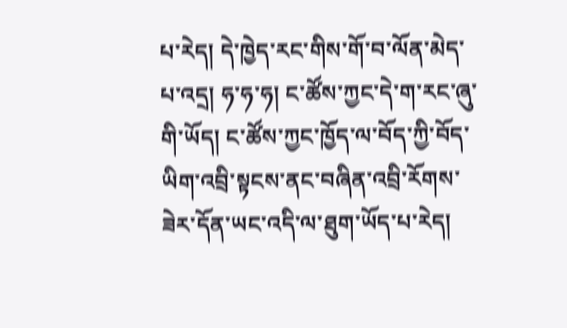པ་རེད། དེ་ཁྱེད་རང་གིས་གོ་བ་ལོན་མེད་པ་འདྲ། ཧ་ཧ་ཧ། ང་ཚོས་ཀྱང་དེ་ག་རང་ཞུ་གི་ཡོད། ང་ཚོས་ཀྱང་ཁྱོད་ལ་བོད་ཀྱི་བོད་ཡིག་འབྲི་སྟངས་ནང་བཞིན་འབྲི་རོགས་ཟེར་དོན་ཡང་འདི་ལ་ཐུག་ཡོད་པ་རེད།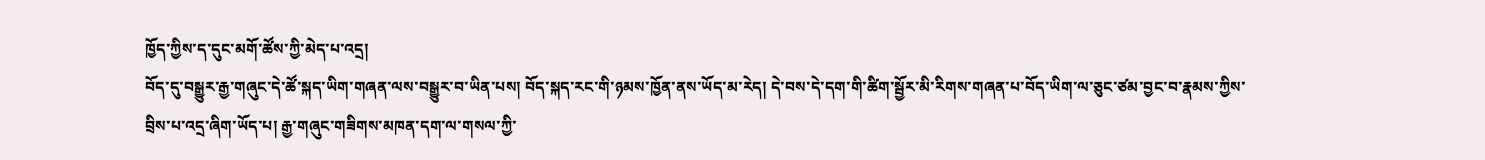ཁྱོད་ཀྱིས་ད་དུང་མགོ་ཚོས་ཀྱི་མེད་པ་འདྲ།
བོད་དུ་བསྒྱུར་རྒྱ་གཞུང་དེ་ཚོ་སྐད་ཡིག་གཞན་ལས་བསྒྱུར་བ་ཡིན་པས། བོད་སྐད་རང་གི་ཉམས་ཁྱོན་ནས་ཡོད་མ་རེད། དེ་བས་དེ་དག་གི་ཚིག་སྦྱོར་མི་རིགས་གཞན་པ་བོད་ཡིག་ལ་ཅུང་ཙམ་བྱང་བ་རྣམས་ཀྱིས་བྲིས་པ་འདྲ་ཞིག་ཡོད་པ། རྒྱ་གཞུང་གཟིགས་མཁན་དག་ལ་གསལ་ཀྱི་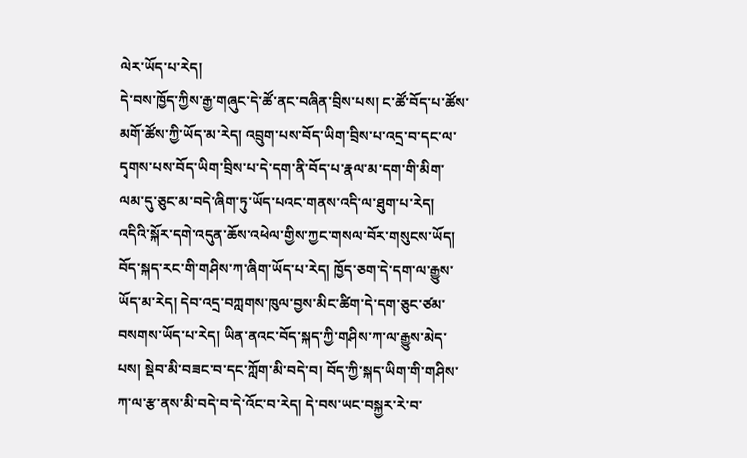ལེར་ཡོད་པ་རེད།
དེ་བས་ཁྱོད་ཀྱིས་རྒྱ་གཞུང་དེ་ཚོ་ནང་བཞིན་བྲིས་པས། ང་ཚོ་བོད་པ་ཚོས་མགོ་ཚོས་ཀྱི་ཡོད་མ་རེད། འབྲུག་པས་བོད་ཡིག་བྲིས་པ་འདྲ་བ་དང་ལ་དྭགས་པས་བོད་ཡིག་བྲིས་པ་དེ་དག་ནི་བོད་པ་རྣལ་མ་དག་གི་མིག་ལམ་དུ་ཅུང་མ་བདེ་ཞིག་ཏུ་ཡོད་པའང་གནས་འདི་ལ་ཐུག་པ་རེད། འདིའི་སྐོར་དགེ་འདུན་ཆོས་འཕེལ་གྱིས་ཀྱང་གསལ་བོར་གསུངས་ཡོད། བོད་སྐད་རང་གི་གཤིས་ཀ་ཞིག་ཡོད་པ་རེད། ཁྱོད་ཅག་དེ་དག་ལ་རྒྱུས་ཡོད་མ་རེད། དེབ་འདྲ་བཀླགས་ཁུལ་བྱས་མིང་ཚིག་དེ་དག་ཅུང་ཙམ་བསགས་ཡོད་པ་རེད། ཡིན་ནའང་བོད་སྐད་ཀྱི་གཤིས་ཀ་ལ་རྒྱུས་མེད་པས། སྡེབ་མི་བཟང་བ་དང་ཀློག་མི་བདེ་བ། བོད་ཀྱི་སྐད་ཡིག་གི་གཤིས་ཀ་ལ་རྩ་ནས་མི་བདེ་བ་དེ་འོང་བ་རེད། དེ་བས་ཡང་བསྐྱར་རེ་བ་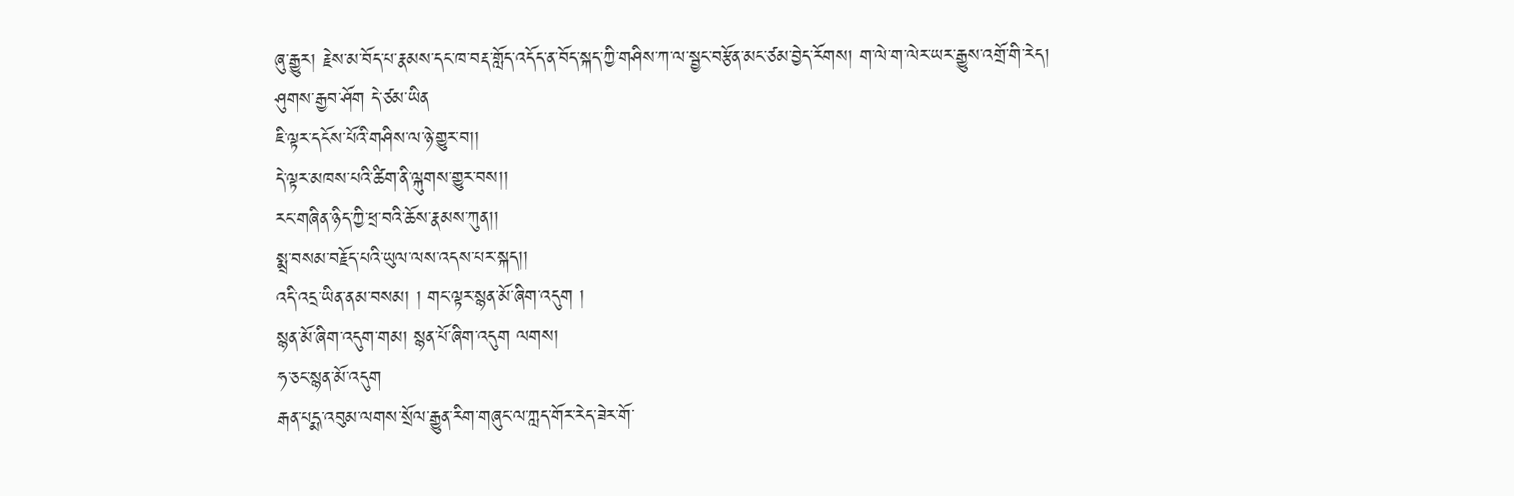ཞུ་རྒྱུར། རྗེས་མ་བོད་པ་རྣམས་དང་ཁ་བརྡ་གློད་འདོད་ན་བོད་སྐད་ཀྱི་གཤིས་ཀ་ལ་སྦྱང་བརྩོན་མང་ཙམ་བྱེད་རོགས། ག་ལེ་ག་ལེར་ཡར་རྒྱུས་འགྲོ་གི་རེད།
ཤུགས་རྒྱབ་ཤོག དེ་ཙམ་ཡིན
ཇི་ལྟར་དངོས་པོའི་གཤིས་ལ་ཉེ་གྱུར་བ།།
དེ་ལྟར་མཁས་པའི་ཚིག་ནི་ལྐུགས་གྱུར་བས།།
རང་གཞིན་ཉིད་ཀྱི་ཕྲ་བའི་ཆོས་རྣམས་ཀུན།།
སྨྲ་བསམ་བརྗོད་པའི་ཡུལ་ལས་འདས་པར་སྐད།།
འདི་འདྲ་ཡིན་ནམ་བསམ། ། གང་ལྟར་སྙན་མོ་ཞིག་འདུག །
སྙན་མོ་ཞིག་འདུག་གམ། སྙན་པོ་ཞིག་འདུག ལགས།
ཧ་ཅང་སྙན་མོ་འདུག
རྒན་པདྨ་འབུམ་ལགས་སྲོལ་རྒྱུན་རིག་གཞུང་ལ་ཀླད་གོར་རེད་ཟེར་གོ་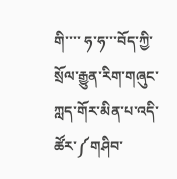གི་་་་ ཧ་ཧ་་་བོད་ཀྱི་སྲོལ་རྒྱུན་རིག་གཞུང་ཀླད་གོར་མིན་པ་འདི་ཚོར་༼གཤིབ་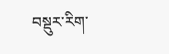བསྡུར་རིག་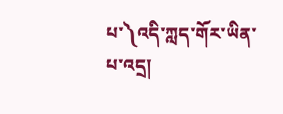པ་༽འདི་ཀླད་གོར་ཡིན་པ་འདྲ།